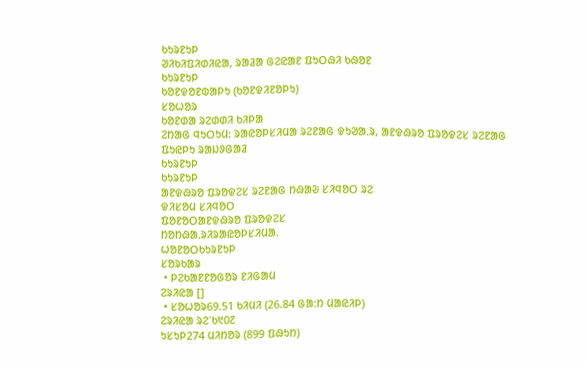ᱠᱩᱨᱱᱩᱞ
ᱣᱤᱠᱤᱯᱤᱰᱤᱭᱟ, ᱨᱟᱲᱟ ᱜᱮᱭᱟᱱ ᱯᱩᱛᱷᱤ ᱠᱷᱚᱱ
ᱠᱩᱨᱱᱩᱞ
ᱠᱚᱱᱫᱚᱱᱵᱟᱞᱩ (ᱠᱚᱱᱫᱤᱱᱚᱞᱩ)
ᱥᱚᱦᱚᱨ
ᱠᱚᱱᱰᱟ ᱨᱮᱰᱰᱤ ᱠᱤᱞᱟ
ᱮᱴᱟᱜ ᱧᱩᱛᱩᱢ: ᱨᱟᱭᱚᱞᱥᱤᱢᱟ ᱨᱮᱱᱟᱜ ᱫᱩᱣᱟᱹᱨ, ᱟᱱᱫᱷᱨᱚ ᱯᱨᱚᱫᱮᱥ ᱨᱮᱱᱟᱜ ᱯᱩᱭᱞᱩ ᱨᱟᱡᱽᱜᱟᱲ
ᱠᱩᱨᱱᱩᱞ
ᱠᱩᱨᱱᱩᱞ
ᱟᱱᱫᱷᱨᱚ ᱯᱨᱚᱫᱮᱥ ᱨᱮᱱᱟᱜ ᱴᱷᱟᱶ ᱥᱤᱧᱚᱛ ᱨᱮ
ᱫᱤᱥᱚᱢ ᱥᱤᱧᱚᱛ
ᱯᱚᱱᱚᱛᱟᱱᱫᱷᱨᱚ ᱯᱨᱚᱫᱮᱥ
ᱴᱚᱴᱷᱟᱹᱨᱤᱨᱟᱭᱚᱞᱥᱤᱢᱟᱹ
ᱦᱚᱱᱚᱛᱠᱩᱨᱱᱩᱞ
ᱥᱚᱨᱠᱟᱨ
 • ᱞᱮᱠᱟᱱᱱᱚᱜᱚᱨ ᱱᱤᱜᱟᱢ
ᱮᱨᱤᱭᱟ []
 • ᱥᱚᱦᱚᱨ69.51 ᱠᱤᱢᱤ (26.84 ᱜᱟᱺᱴ ᱢᱟᱭᱤᱞ)
ᱮᱨᱤᱭᱟ ᱨᱮᱸᱠ᱑᱐᱗
ᱩᱥᱩᱞ274 ᱢᱤᱴᱚᱨ (899 ᱯᱷᱩᱴ)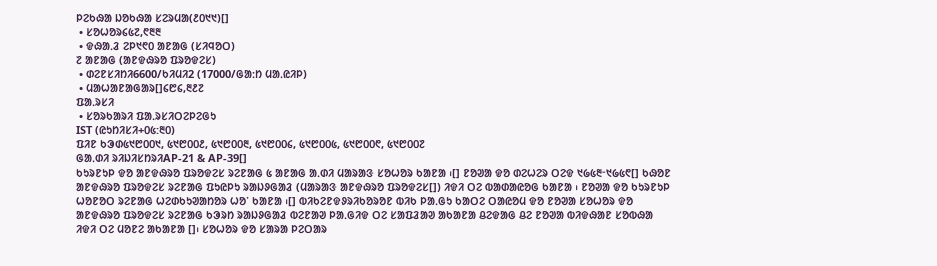ᱞᱮᱠᱷᱟ ᱡᱚᱠᱷᱟ ᱥᱮᱨᱢᱟ(᱒᱐᱑᱑)[]
 • ᱥᱚᱦᱚᱨ᱔᱕᱗,᱖᱓᱓
 • ᱫᱷᱟᱹᱲ ᱮᱞ᱑᱖᱐ ᱟᱱᱟᱜ (ᱥᱤᱧᱚᱛ)
᱗ ᱟᱱᱟᱜ (ᱟᱱᱫᱷᱨᱚ ᱯᱨᱚᱫᱮᱥ)
 • ᱰᱮᱱᱥᱤᱴᱤ6600/ᱠᱤᱢᱤ2 (17000/ᱜᱟᱺᱴ ᱢᱟᱹᱭᱤᱞ)
 • ᱢᱟᱦᱟᱱᱟᱜᱟᱨ[]᱔᱘᱔,᱓᱒᱗
ᱯᱟᱹᱨᱥᱤ
 • ᱥᱚᱨᱠᱟᱨᱤ ᱯᱟᱹᱨᱥᱤᱛᱮᱞᱮᱜᱩ
IST (ᱭᱩᱴᱤᱥᱤ+᱐᱕:᱓᱐)
ᱯᱤᱱ ᱠᱳᱰ᱕᱑᱘᱐᱐᱑, ᱕᱑᱘᱐᱐᱒, ᱕᱑᱘᱐᱐᱓, ᱕᱑᱘᱐᱐᱔, ᱕᱑᱘᱐᱐᱕, ᱕᱑᱘᱐᱐᱖, ᱕᱑᱘᱐᱐᱗
ᱜᱟᱹᱰᱤ ᱨᱤᱡᱤᱥᱴᱨᱤAP-21 & AP-39[]
ᱠᱩᱨᱱᱩᱞ ᱫᱚ ᱟᱱᱫᱷᱨᱚ ᱯᱨᱚᱫᱮᱥ ᱨᱮᱱᱟᱜ ᱕ ᱟᱱᱟᱜ ᱟᱹᱰᱤ ᱢᱟᱨᱟᱝ ᱥᱚᱦᱚᱨ ᱠᱟᱱᱟ ᱾[] ᱱᱚᱣᱟ ᱫᱚ ᱰᱮᱦᱮᱨ ᱛᱮᱫ ᱑᱙᱕᱓ᱼ᱑᱙᱕᱖[] ᱠᱷᱚᱱ ᱟᱱᱫᱷᱨᱚ ᱯᱨᱚᱫᱮᱥ ᱨᱮᱱᱟᱜ ᱯᱩᱭᱞᱩ ᱨᱟᱡᱽᱜᱟᱲ (ᱢᱟᱨᱟᱝ ᱟᱱᱫᱷᱨᱚ ᱯᱨᱚᱫᱮᱥ[]) ᱤᱫᱤ ᱛᱮ ᱵᱟᱰᱟᱭᱚᱜ ᱠᱟᱱᱟ ᱾ ᱱᱚᱣᱟ ᱫᱚ ᱠᱩᱨᱱᱩᱞ ᱦᱚᱱᱚᱛ ᱨᱮᱱᱟᱜ ᱦᱮᱰᱠᱩᱣᱟᱴᱚᱨ ᱦᱚᱸ ᱠᱟᱱᱟ ᱾[] ᱵᱤᱠᱮᱱᱫᱽᱨᱤᱠᱚᱨᱚᱱ ᱵᱤᱠ ᱞᱟᱹᱜᱩ ᱠᱟᱛᱮ ᱛᱟᱭᱚᱢ ᱫᱚ ᱱᱚᱣᱟ ᱥᱚᱦᱚᱨ ᱫᱚ ᱟᱱᱫᱷᱨᱚ ᱯᱨᱚᱫᱮᱥ ᱨᱮᱱᱟᱜ ᱠᱳᱨᱴ ᱨᱟᱡᱽᱜᱟᱲ ᱵᱮᱱᱟᱣ ᱞᱟᱹᱜᱤᱫ ᱛᱮ ᱥᱟᱯᱲᱟᱣ ᱟᱠᱟᱱᱟ ᱪᱮᱫᱟᱜ ᱪᱮ ᱱᱚᱣᱟ ᱵᱤᱫᱷᱟᱱ ᱥᱚᱵᱷᱟ ᱤᱫᱤ ᱛᱮ ᱢᱚᱱᱮ ᱟᱠᱟᱱᱟ []᱾ ᱥᱚᱦᱚᱨ ᱫᱚ ᱥᱟᱨᱟ ᱞᱮᱛᱟᱨ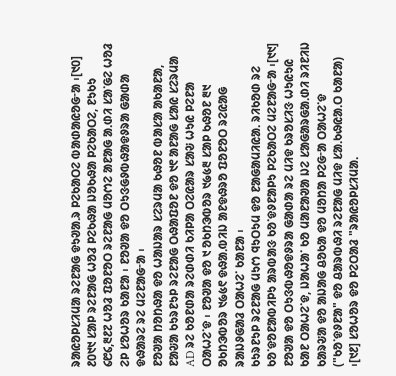ᱨᱟᱭᱚᱞᱥᱤᱢᱟ ᱨᱮᱱᱟᱜ ᱫᱩᱣᱟᱹᱨ ᱞᱮᱠᱟᱛᱮ ᱵᱟᱰᱟᱭᱚᱜᱼᱟ ᱾[᱑᱐] ᱒᱐᱑᱑ ᱥᱟᱞ ᱨᱮᱱᱟᱜ ᱦᱚᱲ ᱞᱮᱠᱷᱟ ᱡᱚᱠᱷᱟ ᱞᱮᱠᱟᱛᱮ, ᱱᱩᱠᱩ ᱔᱘᱔,᱓᱒᱗ ᱦᱚᱲ ᱯᱚᱱᱚᱛ ᱨᱮᱱᱟᱜ ᱢᱚᱬᱮ ᱟᱱᱟᱜ ᱟᱹᱰᱤ ᱥᱟᱸᱜᱮ ᱦᱚᱲ ᱮᱞ ᱥᱚᱦᱚᱨ ᱠᱟᱱᱟ ᱾ ᱱᱚᱣᱟ ᱫᱚ ᱛᱩᱝᱜᱽᱵᱷᱟᱫᱽᱨᱟ ᱜᱟᱰᱟ ᱫᱷᱟᱨᱮ ᱨᱮ ᱢᱮᱱᱟᱜᱼᱟ ᱾
ᱱᱚᱣᱟ ᱴᱚᱴᱷᱟ ᱫᱚ ᱦᱟᱡᱟᱨ ᱥᱮᱨᱢᱟ ᱠᱷᱚᱱ ᱵᱟᱥᱟ ᱟᱠᱟᱱᱟ, ᱱᱟᱶᱟ ᱠᱩᱨᱱᱩᱞ ᱨᱮᱱᱟᱜ ᱛᱷᱟᱯᱚᱱ ᱫᱚ ᱑᱖ ᱟᱱᱟᱜ ᱥᱟᱭ ᱥᱮᱨᱢᱟ AD ᱨᱮ ᱠᱚᱱᱰᱟ ᱨᱮᱰᱰᱤ ᱠᱤᱞᱟ ᱛᱮᱭᱟᱨ ᱥᱟᱶ ᱦᱩᱭ ᱞᱮᱱᱟ ᱛᱟᱦᱮᱸᱫ ᱾ ᱱᱚᱣᱟ ᱫᱚ ᱑ ᱚᱠᱴᱳᱵᱚᱨ ᱑᱙᱕᱓ ᱥᱟᱞ ᱠᱷᱚᱱ ᱓᱑ ᱚᱠᱴᱳᱵᱚᱨ ᱑᱙᱕᱖ ᱫᱷᱟᱹᱵᱤᱡ ᱟᱱᱫᱷᱨᱚ ᱯᱚᱱᱚᱛ ᱨᱮᱭᱟᱜ ᱨᱟᱡᱽᱜᱟᱲ ᱛᱟᱦᱮᱸ ᱠᱟᱱᱟ ᱾
ᱠᱩᱨᱱᱩᱞ ᱨᱮᱱᱟᱜ ᱢᱩᱬ ᱧᱩᱛᱩᱢ ᱫᱚ ᱱᱟᱜᱟᱢᱤᱭᱟᱹ ᱨᱤᱠᱚᱰ ᱨᱮ ᱠᱚᱸᱫᱚᱱᱟᱵᱤᱞᱩ ᱟᱨᱵᱟᱝ ᱠᱚᱸᱫᱽᱱᱟᱞᱩ ᱞᱮᱠᱟᱛᱮ ᱢᱮᱱᱟᱜᱼᱟ ᱾[᱑᱑] ᱱᱚᱣᱟ ᱫᱚ ᱛᱩᱝᱵᱷᱚᱫᱽᱨᱟ ᱜᱟᱰᱟ ᱨᱮ ᱢᱤᱫ ᱠᱨᱚᱥᱤᱝ ᱦᱩᱭᱩᱭ ᱠᱟᱱ ᱛᱟᱦᱮᱸᱫ, ᱡᱟᱦᱟᱸ ᱠᱚ ᱢᱟᱱᱟᱣᱟ ᱡᱮ ᱥᱟᱜᱟᱨᱜᱟᱹᱰᱤ ᱨᱤᱱᱤᱡ ᱠᱟᱨᱶᱟ ᱫᱚ ᱟᱡᱟᱜ ᱪᱚᱠᱟ ᱫᱚ ᱢᱚᱴᱟ ᱞᱮᱜᱼᱟ ᱛᱟᱦᱮᱸᱫ ("ᱠᱚᱸᱫᱽᱱᱟ" ᱫᱚ ᱪᱟᱨᱵᱷᱤ ᱨᱮᱱᱟᱜ ᱢᱤᱫ ᱥᱟᱹᱠᱷᱭᱟᱹᱛ ᱠᱟᱱᱟ) ᱾[᱑᱒] ᱥᱚᱦᱚᱨ ᱫᱚ ᱞᱮᱛᱟᱲ "ᱨᱟᱭᱚᱞᱥᱤᱢᱟᱹ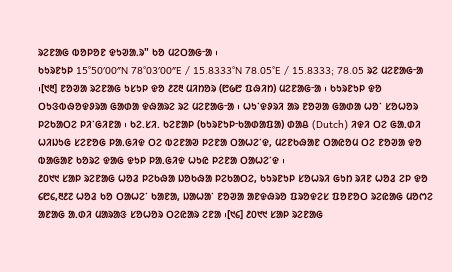ᱨᱮᱱᱟᱜ ᱵᱚᱞᱚᱱ ᱫᱩᱣᱟᱹᱨ" ᱠᱚ ᱢᱮᱛᱟᱜᱼᱟ ᱾
ᱠᱩᱨᱱᱩᱞ 15°50′00″N 78°03′00″E / 15.8333°N 78.05°E / 15.8333; 78.05 ᱨᱮ ᱢᱮᱱᱟᱜᱼᱟ ᱾[᱑᱓] ᱱᱚᱣᱟ ᱨᱮᱱᱟᱜ ᱩᱥᱩᱞ ᱫᱚ ᱒᱗᱓ ᱢᱤᱴᱚᱨ (᱘᱙᱘ ᱯᱷᱤᱴ) ᱢᱮᱱᱟᱜᱼᱟ ᱾ ᱠᱩᱨᱱᱩᱞ ᱫᱚ ᱛᱩᱝᱵᱷᱚᱫᱽᱨᱟ ᱜᱟᱰᱟ ᱫᱷᱟᱨᱮ ᱨᱮ ᱢᱮᱱᱟᱜᱼᱟ ᱾ ᱦᱩᱸᱫᱽᱨᱤ ᱟᱨ ᱱᱚᱣᱟ ᱜᱟᱰᱟ ᱦᱚᱸ ᱥᱚᱦᱚᱨ ᱞᱮᱠᱟᱛᱮ ᱞᱤᱸᱜᱤᱱᱟ ᱾ ᱠᱮ.ᱥᱤ. ᱠᱮᱱᱟᱞ (ᱠᱩᱨᱱᱩᱞᱼᱠᱟᱰᱟᱯᱟ) ᱰᱟᱪ (Dutch) ᱤᱫᱤ ᱛᱮ ᱜᱟᱹᱰᱤ ᱦᱤᱡᱩᱜ ᱥᱮᱱᱚᱜ ᱞᱟᱹᱜᱤᱫ ᱛᱮ ᱵᱮᱱᱟᱣ ᱞᱮᱱᱟ ᱛᱟᱦᱮᱸᱫ, ᱢᱮᱱᱠᱷᱟᱱ ᱛᱟᱭᱚᱢ ᱛᱮ ᱱᱚᱣᱟ ᱫᱚ ᱵᱟᱜᱟᱱ ᱠᱚᱨᱮ ᱫᱟᱜ ᱫᱩᱞ ᱞᱟᱹᱜᱤᱫ ᱦᱩᱭ ᱞᱮᱱᱟ ᱛᱟᱦᱮᱸᱫ ᱾
᱒᱐᱑᱑ ᱥᱟᱞ ᱨᱮᱱᱟᱜ ᱦᱚᱲ ᱞᱮᱠᱷᱟ ᱡᱚᱠᱷᱟ ᱞᱮᱠᱟᱛᱮ, ᱠᱩᱨᱱᱩᱞ ᱥᱚᱦᱨᱤ ᱜᱩᱴ ᱨᱤᱱ ᱦᱚᱲ ᱮᱞ ᱫᱚ ᱔᱘᱔,᱓᱒᱗ ᱦᱚᱲ ᱠᱚ ᱛᱟᱦᱮᱸ ᱠᱟᱱᱟ, ᱡᱟᱦᱟᱸ ᱱᱚᱣᱟ ᱟᱱᱫᱷᱨᱚ ᱯᱨᱚᱫᱮᱥ ᱯᱚᱱᱚᱛ ᱨᱮᱭᱟᱜ ᱢᱚᱬᱮ ᱟᱱᱟᱜ ᱟᱹᱰᱤ ᱢᱟᱨᱟᱝ ᱥᱚᱦᱚᱨ ᱛᱮᱭᱟᱨ ᱮᱱᱟ ᱾[᱑᱔] ᱒᱐᱑᱑ ᱥᱟᱞ ᱨᱮᱱᱟᱜ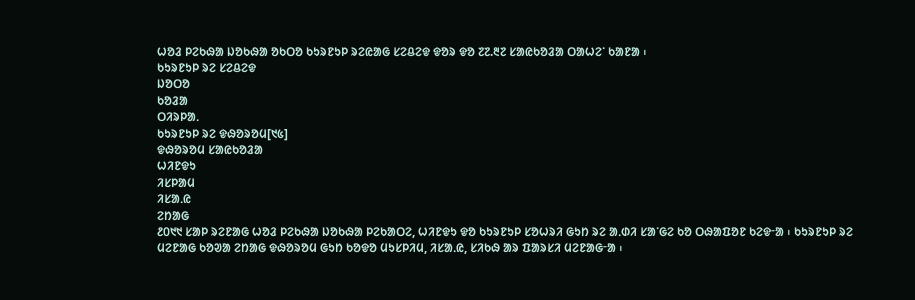ᱦᱚᱲ ᱞᱮᱠᱷᱟ ᱡᱚᱠᱷᱟ ᱚᱠᱛᱚ ᱠᱩᱨᱱᱩᱞ ᱨᱮᱭᱟᱜ ᱥᱮᱪᱮᱫ ᱫᱚᱨ ᱫᱚ ᱗᱗.᱓᱗ ᱥᱟᱭᱠᱚᱲᱟ ᱛᱟᱦᱮᱸ ᱠᱟᱱᱟ ᱾
ᱠᱩᱨᱱᱩᱞ ᱨᱮ ᱥᱮᱪᱮᱫ
ᱡᱚᱛᱚ
ᱠᱚᱲᱟ
ᱛᱤᱨᱞᱟᱹ
ᱠᱩᱨᱱᱩᱞ ᱨᱮ ᱫᱷᱚᱨᱚᱢ[᱑᱕]
ᱫᱷᱚᱨᱚᱢ ᱥᱟᱭᱠᱚᱲᱟ
ᱦᱤᱱᱫᱩ
ᱤᱥᱞᱟᱢ
ᱤᱥᱟᱹᱭ
ᱮᱴᱟᱜ
᱒᱐᱑᱑ ᱥᱟᱞ ᱨᱮᱱᱟᱜ ᱦᱚᱲ ᱞᱮᱠᱷᱟ ᱡᱚᱠᱷᱟ ᱞᱮᱠᱟᱛᱮ, ᱦᱤᱱᱫᱩ ᱫᱚ ᱠᱩᱨᱱᱩᱞ ᱥᱚᱦᱨᱤ ᱜᱩᱴ ᱨᱮ ᱟᱹᱰᱤ ᱥᱟᱸᱜᱮ ᱠᱚ ᱛᱷᱟᱯᱚᱱ ᱠᱮᱫᱼᱟ ᱾ ᱠᱩᱨᱱᱩᱞ ᱨᱮ ᱢᱮᱱᱟᱜ ᱠᱚᱣᱟ ᱮᱴᱟᱜ ᱫᱷᱚᱨᱚᱢ ᱜᱩᱴ ᱠᱚᱫᱚ ᱢᱩᱥᱞᱤᱢ, ᱤᱥᱟᱹᱭ, ᱥᱤᱠᱷ ᱟᱨ ᱯᱟᱨᱥᱤ ᱢᱮᱱᱟᱜᱼᱟ ᱾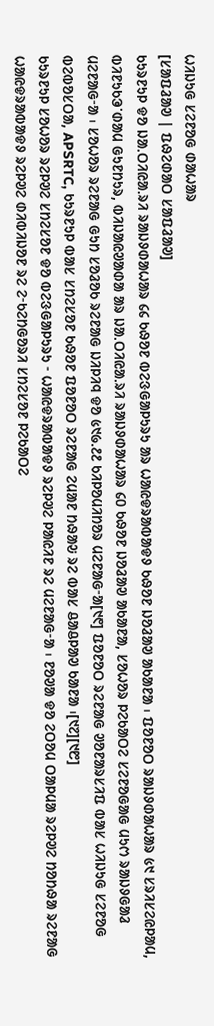ᱦᱤᱡᱩᱜ ᱥᱮᱱᱚᱜ ᱰᱟᱦᱟᱨ
[ᱥᱟᱯᱲᱟᱣ | ᱯᱷᱮᱰᱟᱛ ᱥᱟᱯᱲᱟᱣ]
ᱠᱩᱨᱱᱩᱞ ᱫᱚ ᱡᱟᱹᱛᱤᱭᱟᱹᱨᱤ ᱨᱟᱡᱽᱰᱟᱦᱟᱨ ᱔᱔ ᱠᱷᱚᱱ ᱵᱮᱝᱜᱟᱞᱩᱨᱩ ᱟᱨ ᱦᱟᱭᱫᱨᱟᱵᱟᱫᱽ ᱠᱷᱚᱱ ᱡᱚᱲᱟᱣ ᱟᱠᱟᱱᱟ ᱾ ᱯᱚᱱᱚᱛ ᱨᱟᱡᱽᱰᱟᱦᱟᱨ ᱕᱑ ᱥᱨᱤᱥᱮᱭᱞᱟᱢ, ᱵᱤᱱᱩᱠᱳᱸᱰᱟᱢ ᱜᱩᱱᱴᱩᱨ, ᱵᱤᱡᱟᱭᱣᱟᱰᱟ ᱟᱨ ᱡᱟᱹᱛᱤᱭᱟᱹᱨᱤ ᱨᱟᱡᱽᱰᱟᱦᱟᱨ ᱔᱐ ᱠᱷᱚᱱ ᱡᱚᱲᱟᱣ ᱟᱠᱟᱱᱟ, ᱥᱚᱦᱚᱨ ᱞᱮᱠᱟᱛᱮ ᱥᱮᱱᱚᱜᱟᱜ ᱢᱩᱬ ᱨᱟᱡᱽᱜᱟᱲ ᱢᱮᱱᱟᱜᱼᱟ ᱾ ᱥᱚᱦᱚᱨ ᱨᱮᱱᱟᱜ ᱜᱩᱴ ᱥᱚᱲᱚᱠ ᱨᱮᱱᱟᱜ ᱡᱤᱞᱤᱧ ᱫᱚ ᱕᱑᱙.᱒᱒ ᱠᱤᱞᱚᱢᱤᱴᱚᱨ ᱢᱮᱱᱟᱜᱼᱟ[᱑᱖] ᱯᱚᱱᱚᱛ ᱨᱮᱱᱟᱜ ᱣᱚᱱᱟᱨᱥᱤᱯ ᱵᱟᱥ ᱦᱤᱡᱩᱜ ᱥᱮᱱᱚᱜ ᱵᱮᱵᱚᱥᱛᱟ, APSRTC, ᱠᱩᱨᱱᱩᱞ ᱵᱟᱥ ᱥᱴᱮᱥᱚᱱ ᱠᱷᱚᱱ ᱯᱚᱱᱚᱛ ᱨᱮᱱᱟᱜ ᱮᱢᱟᱱ ᱴᱷᱟᱶ ᱨᱮ ᱵᱟᱥ ᱪᱟᱪᱞᱟᱣ ᱠᱟᱱᱟ ᱾[᱑᱗][᱑᱘]
ᱠᱩᱨᱱᱩᱞ ᱥᱚᱦᱚᱨ ᱨᱮᱞᱣᱮ ᱥᱴᱮᱥᱚᱱ ᱫᱚ ᱵᱮᱝᱜᱟᱞᱩᱨᱩ ᱼ ᱦᱟᱭᱫᱨᱟᱵᱟᱫᱽ ᱨᱮᱞᱣᱮ ᱞᱟᱭᱤᱱ ᱨᱮ ᱢᱮᱱᱟᱜᱼᱟ ᱾ ᱱᱚᱣᱟ ᱫᱚ ᱮᱛᱚᱢ ᱛᱟᱞᱢᱟ ᱨᱮᱞᱣᱮ ᱴᱚᱴᱷᱟ ᱨᱮᱱᱟᱜ ᱦᱟᱭᱫᱨᱟᱵᱟᱫᱽ ᱨᱮᱞᱣᱮ ᱰᱤᱵᱤᱡᱚᱱ ᱨᱮ ᱮᱼᱠᱮᱴᱜᱚᱨᱤ ᱥᱴᱮᱥᱚᱱ ᱞᱮᱠᱟᱛᱮ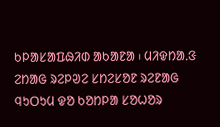ᱠᱞᱟᱥᱟᱯᱷᱤᱰ ᱟᱠᱟᱱᱟ ᱾ ᱢᱤᱫᱴᱟᱹᱝ ᱮᱴᱟᱜ ᱨᱮᱞᱣᱮ ᱥᱴᱮᱥᱚᱱ ᱨᱮᱱᱟᱜ ᱧᱩᱛᱩᱢ ᱫᱚ ᱠᱚᱴᱞᱟ ᱥᱚᱦᱚᱨ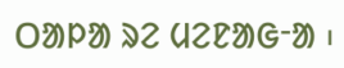ᱛᱟᱞᱟ ᱨᱮ ᱢᱮᱱᱟᱜᱼᱟ ᱾